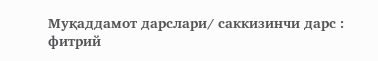Муқаддамот дарслари/ саккизинчи дарс :  фитрий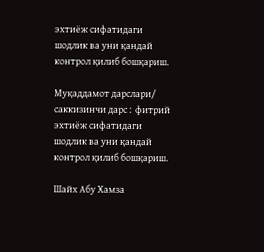эхтиёж сифатидаги шодлик ва уни қандай контрол қилиб бошқариш.

Муқаддамот дарслари/ саккизинчи дарс :  фитрий эхтиёж сифатидаги шодлик ва уни қандай контрол қилиб бошқариш.

Шайх Абу Хамза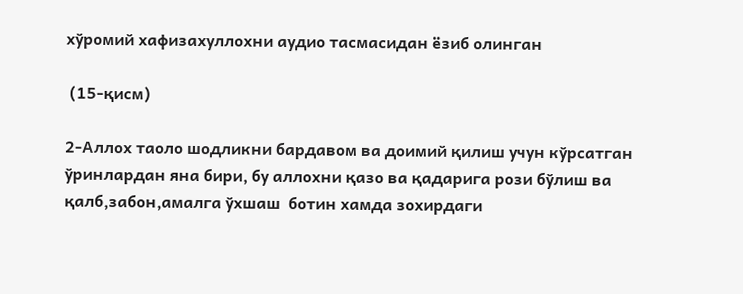хўромий хафизахуллохни аудио тасмасидан ёзиб олинган

 (15-қисм)

2-Аллох таоло шодликни бардавом ва доимий қилиш учун кўрсатган ўринлардан яна бири, бу аллохни қазо ва қадарига рози бўлиш ва қалб,забон,амалга ўхшаш  ботин хамда зохирдаги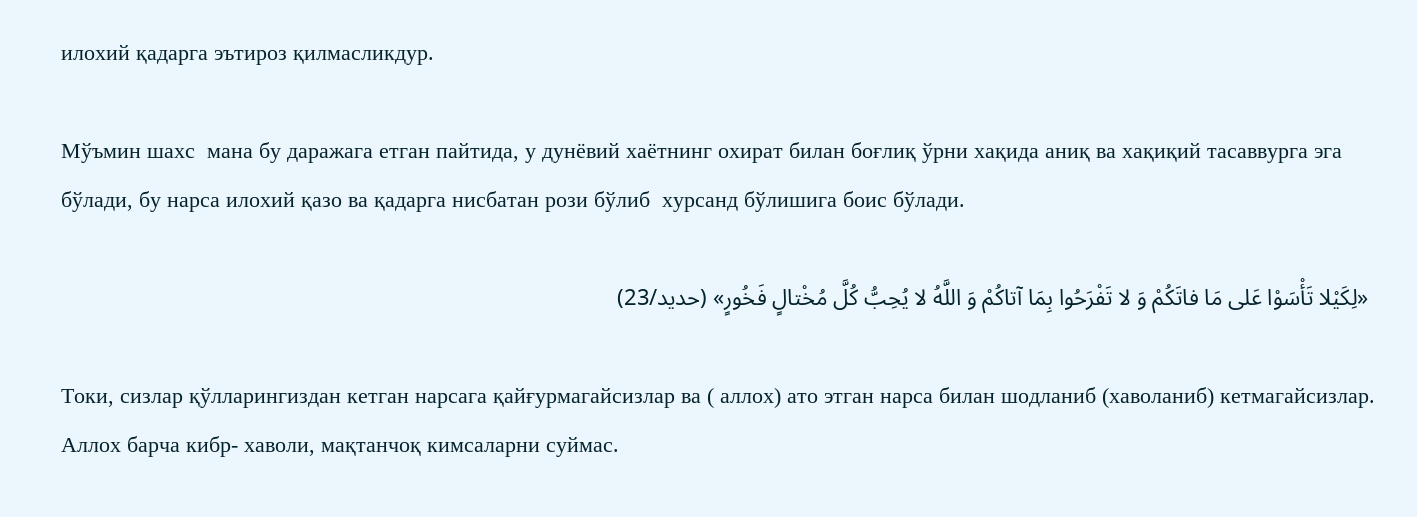илохий қадарга эътироз қилмасликдур.

Мўъмин шахс  мана бу даражага етган пайтида, у дунёвий хаётнинг охират билан боғлиқ ўрни хақида аниқ ва хақиқий тасаввурга эга бўлади, бу нарса илохий қазо ва қадарга нисбатан рози бўлиб  хурсанд бўлишига боис бўлади.

 «لِكَيْلا تَأْسَوْا عَلى‌ مَا فاتَكُمْ وَ لا تَفْرَحُوا بِمَا آتاكُمْ وَ اللَّهُ لا يُحِبُّ كُلَّ مُخْتالٍ فَخُورٍ» (حدید/23)

Токи, сизлар қўлларингиздан кетган нарсага қайғурмагайсизлар ва ( аллох) ато этган нарса билан шодланиб (хаволаниб) кетмагайсизлар. Аллох барча кибр- хаволи, мақтанчоқ кимсаларни суймас.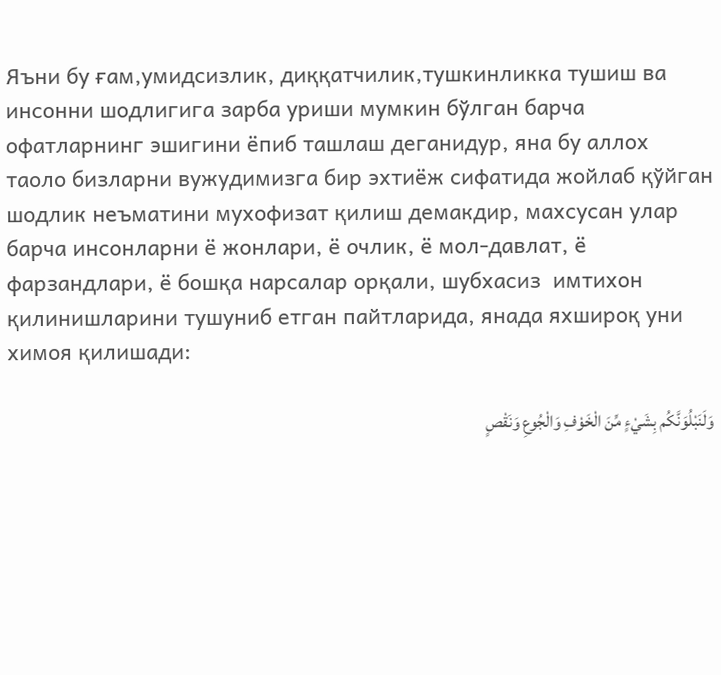Яъни бу ғам,умидсизлик, диққатчилик,тушкинликка тушиш ва инсонни шодлигига зарба уриши мумкин бўлган барча офатларнинг эшигини ёпиб ташлаш деганидур, яна бу аллох таоло бизларни вужудимизга бир эхтиёж сифатида жойлаб қўйган шодлик неъматини мухофизат қилиш демакдир, махсусан улар барча инсонларни ё жонлари, ё очлик, ё мол-давлат, ё фарзандлари, ё бошқа нарсалар орқали, шубхасиз  имтихон қилинишларини тушуниб етган пайтларида, янада яхшироқ уни химоя қилишади:

وَلَنَبْلُوَنَّكُم بِشَيْءٍ مِّنَ الْخَوْفِ وَالْجُوعِ وَنَقْصٍ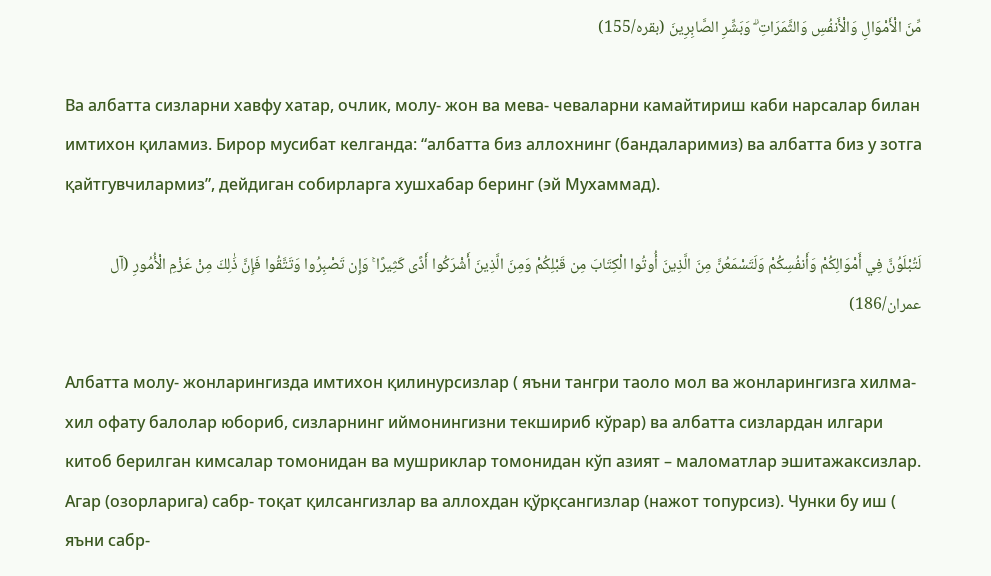مِّنَ الْأَمْوَالِ وَالْأَنفُسِ وَالثَّمَرَاتِ ۗ وَبَشِّرِ الصَّابِرِينَ (بقره/155)

Ва албатта сизларни хавфу хатар, очлик, молу- жон ва мева- чеваларни камайтириш каби нарсалар билан имтихон қиламиз. Бирор мусибат келганда: “албатта биз аллохнинг (бандаларимиз) ва албатта биз у зотга қайтгувчилармиз”, дейдиган собирларга хушхабар беринг (эй Мухаммад).

لَتُبْلَوُنَّ فِي أَمْوَالِكُمْ وَأَنفُسِكُمْ وَلَتَسْمَعُنَّ مِنَ الَّذِينَ أُوتُوا الْكِتَابَ مِن قَبْلِكُمْ وَمِنَ الَّذِينَ أَشْرَكُوا أَذًى كَثِيرًا ۚ وَإِن تَصْبِرُوا وَتَتَّقُوا فَإِنَّ ذَٰلِكَ مِنْ عَزْمِ الْأُمُورِ (آل عمران/186)

Албатта молу- жонларингизда имтихон қилинурсизлар ( яъни тангри таоло мол ва жонларингизга хилма- хил офату балолар юбориб, сизларнинг иймонингизни текшириб кўрар) ва албатта сизлардан илгари китоб берилган кимсалар томонидан ва мушриклар томонидан кўп азият – маломатлар эшитажаксизлар. Агар (озорларига) сабр- тоқат қилсангизлар ва аллохдан қўрқсангизлар (нажот топурсиз). Чунки бу иш ( яъни сабр-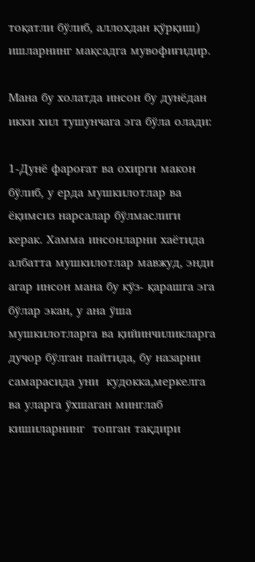тоқатли бўлиб, аллохдан қўрқиш) ишларнинг мақсадга мувофиғидир.

Мана бу холатда инсон бу дунёдан икки хил тушунчага эга бўла олади:

1-Дунё фароғат ва охирги макон бўлиб, у ерда мушкилотлар ва ёқимсиз нарсалар бўлмаслиги керак. Хамма инсонларни хаётида албатта мушкилотлар мавжуд, энди агар инсон мана бу кўз- қарашга эга бўлар экан, у ана ўша мушкилотларга ва қийинчиликларга дучор бўлган пайтида, бу назарни самарасида уни  кудокка,меркелга ва уларга ўхшаган минглаб кишиларнинг  топган тақдири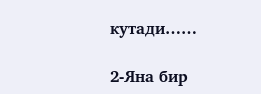кутади……

2-Яна бир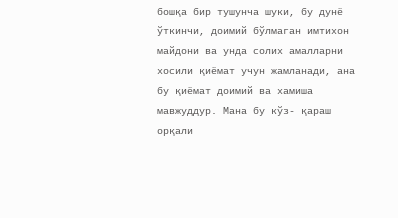бошқа бир тушунча шуки, бу дунё ўткинчи, доимий бўлмаган имтихон майдони ва унда солих амалларни хосили қиёмат учун жамланади, ана бу қиёмат доимий ва хамиша мавжуддур. Мана бу кўз- қараш орқали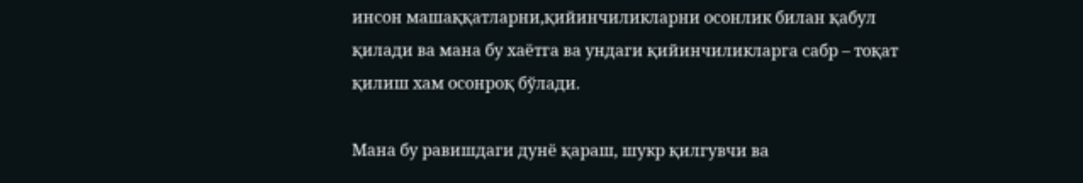инсон машаққатларни,қийинчиликларни осонлик билан қабул қилади ва мана бу хаётга ва ундаги қийинчиликларга сабр – тоқат қилиш хам осонроқ бўлади.

Мана бу равишдаги дунё қараш, шукр қилгувчи ва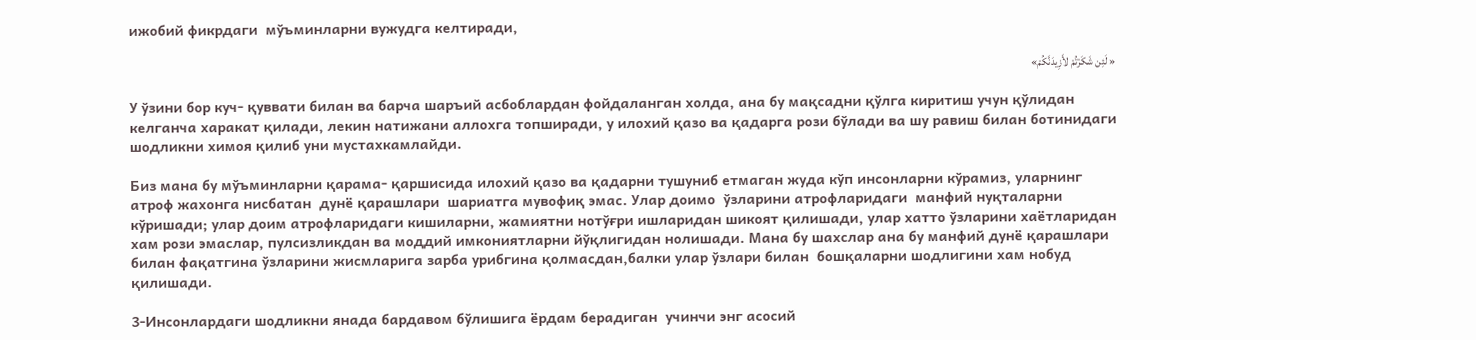ижобий фикрдаги  мўъминларни вужудга келтиради,

« لَئِن شَکَرْتُمْ لأَزِیدَنَّکُمْ»

У ўзини бор куч- қуввати билан ва барча шаръий асбоблардан фойдаланган холда, ана бу мақсадни қўлга киритиш учун қўлидан келганча харакат қилади, лекин натижани аллохга топширади, у илохий қазо ва қадарга рози бўлади ва шу равиш билан ботинидаги шодликни химоя қилиб уни мустахкамлайди.

Биз мана бу мўъминларни қарама- қаршисида илохий қазо ва қадарни тушуниб етмаган жуда кўп инсонларни кўрамиз, уларнинг атроф жахонга нисбатан  дунё қарашлари  шариатга мувофиқ эмас. Улар доимо  ўзларини атрофларидаги  манфий нуқталарни кўришади; улар доим атрофларидаги кишиларни, жамиятни нотўғри ишларидан шикоят қилишади, улар хатто ўзларини хаётларидан хам рози эмаслар, пулсизликдан ва моддий имкониятларни йўқлигидан нолишади. Мана бу шахслар ана бу манфий дунё қарашлари билан фақатгина ўзларини жисмларига зарба урибгина қолмасдан,балки улар ўзлари билан  бошқаларни шодлигини хам нобуд қилишади.

3-Инсонлардаги шодликни янада бардавом бўлишига ёрдам берадиган  учинчи энг асосий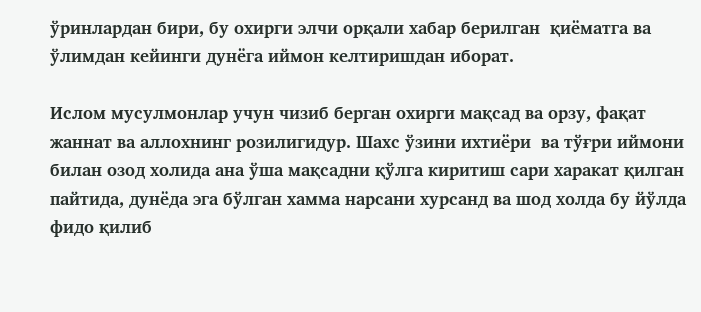ўринлардан бири, бу охирги элчи орқали хабар берилган  қиёматга ва ўлимдан кейинги дунёга иймон келтиришдан иборат.

Ислом мусулмонлар учун чизиб берган охирги мақсад ва орзу, фақат  жаннат ва аллохнинг розилигидур. Шахс ўзини ихтиёри  ва тўғри иймони билан озод холида ана ўша мақсадни қўлга киритиш сари харакат қилган пайтида, дунёда эга бўлган хамма нарсани хурсанд ва шод холда бу йўлда фидо қилиб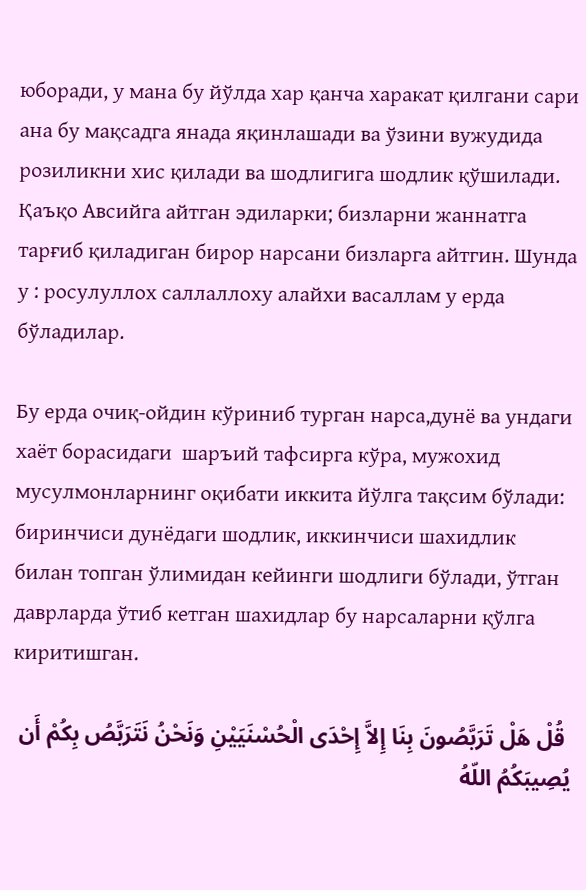юборади, у мана бу йўлда хар қанча харакат қилгани сари ана бу мақсадга янада яқинлашади ва ўзини вужудида розиликни хис қилади ва шодлигига шодлик қўшилади. Қаъқо Авсийга айтган эдиларки; бизларни жаннатга тарғиб қиладиган бирор нарсани бизларга айтгин. Шунда у : росулуллох саллаллоху алайхи васаллам у ерда бўладилар.

Бу ерда очиқ-ойдин кўриниб турган нарса,дунё ва ундаги хаёт борасидаги  шаръий тафсирга кўра, мужохид мусулмонларнинг оқибати иккита йўлга тақсим бўлади: биринчиси дунёдаги шодлик, иккинчиси шахидлик билан топган ўлимидан кейинги шодлиги бўлади, ўтган даврларда ўтиб кетган шахидлар бу нарсаларни қўлга киритишган.

 قُلْ هَلْ تَرَبَّصُونَ بِنَا إِلاَّ إِحْدَى الْحُسْنَيَيْنِ وَنَحْنُ نَتَرَبَّصُ بِكُمْ أَن يُصِيبَكُمُ اللّهُ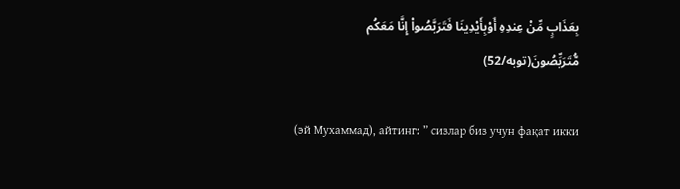بِعَذَابٍ مِّنْ عِندِهِ أَوْبِأَيْدِينَا فَتَرَبَّصُواْ إِنَّا مَعَكُم مُّتَرَبِّصُونَ(توبه/52)

(эй Мухаммад), айтинг: ” сизлар биз учун фақат икки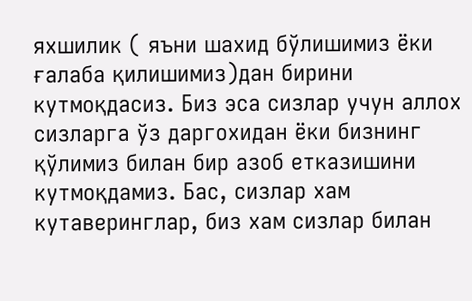яхшилик ( яъни шахид бўлишимиз ёки ғалаба қилишимиз)дан бирини кутмоқдасиз. Биз эса сизлар учун аллох сизларга ўз даргохидан ёки бизнинг қўлимиз билан бир азоб етказишини кутмоқдамиз. Бас, сизлар хам кутаверинглар, биз хам сизлар билан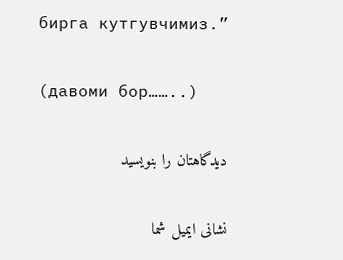бирга кутгувчимиз.”

(давоми бор……..)

دیدگاهتان را بنویسید

نشانی ایمیل شما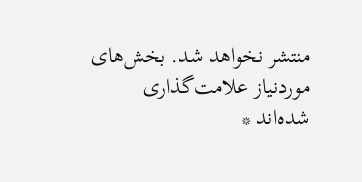منتشر نخواهد شد. بخش‌های موردنیاز علامت‌گذاری شده‌اند *